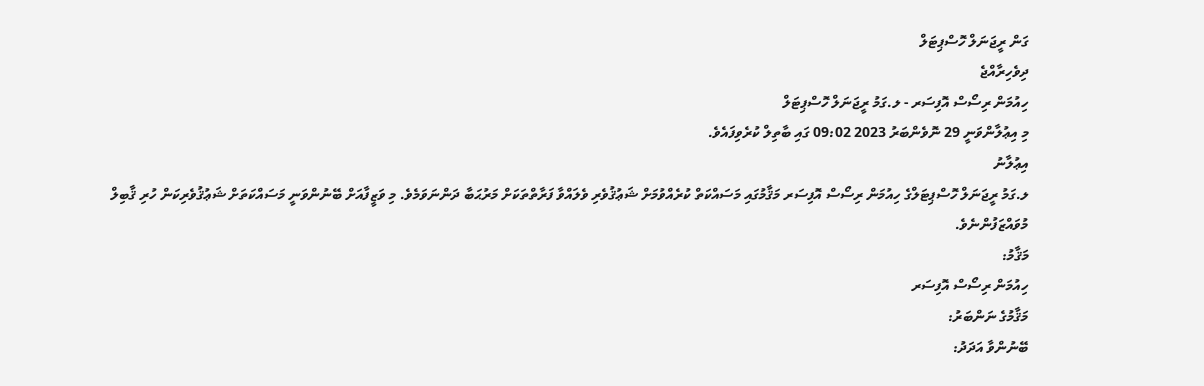ގަން ރީޖަނަލް ހޮސްޕިޓަލް
ދިވެހިރާއްޖެ
ހިއުމަން ރިސޯސް އޮފިސަރ - ލ.ގަމު ރީޖަނަލް ހޮސްޕިޓަލް
މި އިޢުލާންވަނީ 29 ނޮވެންބަރު 2023 09:02 ގައި ބާތިލް ކުރެވިފައެވެ.
އިޢުލާނު
ލ.ގަމު ރީޖަނަލް ހޮސްޕިޓަލްގެ ހިއުމަން ރިސޯސް އޮފިސަރ މަޤާމުގައި މަސައްކަތް ކުރެއްވުމަށް ޝަޢުޤުވެރި ވެލައްވާ ފަރާތްތަކަށް މަރުޙަބާ ދަންނަވަމެވެ. މި ވަޒީފާއަށް ބޭނުންވަނީ މަސައްކަތަށް ޝަޢުޤުވެރިކަން ހުރި ޤާބިލް  މުވައްޒަފުންނެވެ.
މަޤާމު:
ހިއުމަން ރިސޯސް އޮފިސަރ
މަޤާމުގެ ނަންބަރު:
ބޭނުންވާ އަދަދު: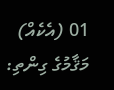01 (އެކެއް)
މަޤާމުގެ ގިންތި: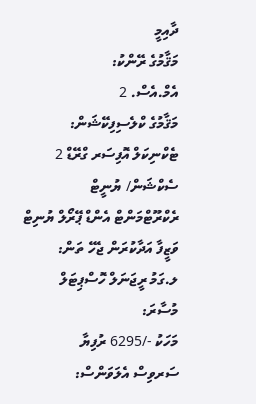ދާއިމީ
މަޤާމުގެ ރޭންކު:
އެމް.އެސް. 2
މަޤާމުގެ ކްލެސިފިކޭޝަން:
ޓެކްނިކަލް އޮފިސަރ ގްރޭޑް 2
ސެކްޝަން/ ޔުނީޓް
ރެކްރޫޓްމަންޓް އެންޑް ޕޭރޯލް ޔުނިޓް
ވަޒީފާ އަދާކުރަން ޖެހޭ ތަން:
ލ.ގަމު ރީޖަނަލް ހޮސްޕިޓަލް
މުސާރަ:
މަހަކު -/6295 ރުފިޔާ
ސަރވިސް އެލަވަންސް: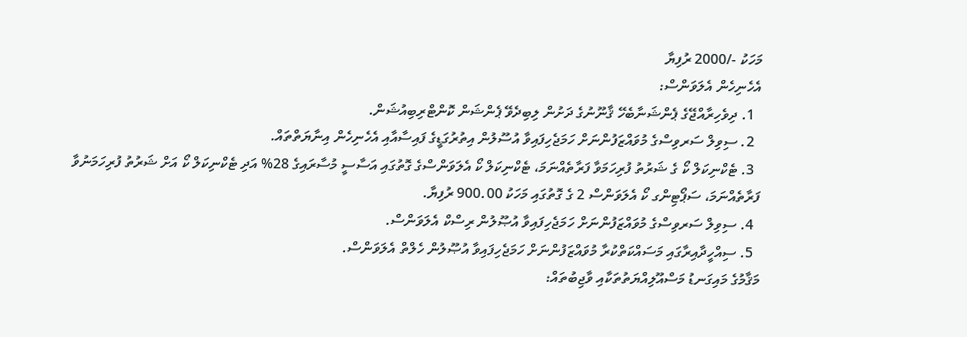މަހަކު -/2000 ރުފިޔާ
އެހެނިހެން އެލަވަންސް:
  1. ދިވެހިރާއްޖޭގެ ޕެންޝަނާބެހޭ ޤާނޫނުގެ ދަށުން ލިބިދެވޭ ޕެންޝަން ކޮންޓްރިބިއުޝަން.
  2. ސިވިލް ސަރވިސްގެ މުވައްޒަފުންނަށް ހަމަޖެހިފައިވާ އުސޫލުން އިތުރުގަޑީގެ ފައިސާއާއި އެހެނިހެން އިނާޔަތްތައް.
  3. ޓެކްނިކަލް ކޯ ގެ ޝަރުތު ފުރިހަމަވާ ފަރާތެއްނަމަ، ޓެކްނިކަލް ކޯ އެލަވަންސްގެ ގޮތުގައި އަސާސީ މުސާރައިގެ 28% އަދި ޓެކްނިކަލް ކޯ އަށް ޝަރުތު ފުރިހަމަނުވާ ފަރާތެއްނަމަ، ސަޕޯޓިންގ ކޯ އެލަވަންސް 2 ގެ ގޮތުގައި މަހަކު 900.00 ރުފިޔާ.
  4. ސިވިލް ސަރވިސްގެ މުވައްޒަފުންނަށް ހަމަޖެހިފައިވާ އުޞޫލުން ރިސްކް އެލަވަންސް.
  5. ސިއްހީދާއިރާގައި މަސައްކަތްކުރާ މުވައްޒަފުންނަށް ހަމަޖެހިފައިވާ އުޞޫލުން ހެލްތް އެލަވަންސް.
މަޤާމުގެ މައިގަނޑު މަސްއޫލިއްޔަތުތަކާއި ވާޖިބުތައް: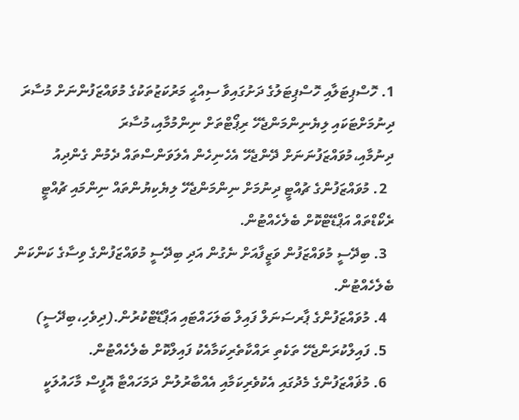1. ހޮސްޕިޓަލާއި ހޮސްޕިޓަލުގެ ދަށުގައިވާ ސިއްޙީ މަރުކަޒުތަކުގެ މުވައްޒަފުންނަށް މުސާރަ ދިނުމަށްޓަކައި ލިޔެނިންމަންޖެހޭ ރިޕޯޓްތަށް ނިންމުމާއި،މުސާރަ ދިނުމާއި،މުވައްޒަފުނަނަށް ދޭންޖެހޭ އެހެނިހެން އެލަވަންސްތައް ދެމުން ގެންދިއު
  2. މުވައްޒަފުންގެ ޗުއްޓީ ދިނުމަށް ނިންމަންޖެހޭ ލިޔެކިޔުންތައް ނިންމައި ޗުއްޓީ ރެކޯޑްތައް އަޕްޑޭޓްކޮށް ބެލެހެއްޓުން.
  3. ބިދޭސީ މުވައްޒަފުން ވަޒީފާއަށް ނެގުން އަދި ބިދޭސީ މުވައްޒަފުންގެ ވިސާގެ ކަންކަން ބެލެހެއްޓުން.
  4. މުވައްޒަފުންގެ ޕާރސަނަލް ފައިލް ބަލަހައްޓައި އަޕްޑޭޓްކުރުން.(ދިވެހި،ބިދޭސީ)
  5. ފައިލްކުރަންޖެހޭ ތަކެތި ރައްކާތެރިކަމާއެކު ފައިލްކޮށް ބެލެހެއްޓުން.
  6. މުޥައްޒަފުންގެ މެދުގައި އެކުވެރިކަމާއި އެއްބާރުލުން ދަމަހައްޓާ އޮފީސް މާހައުލަކީ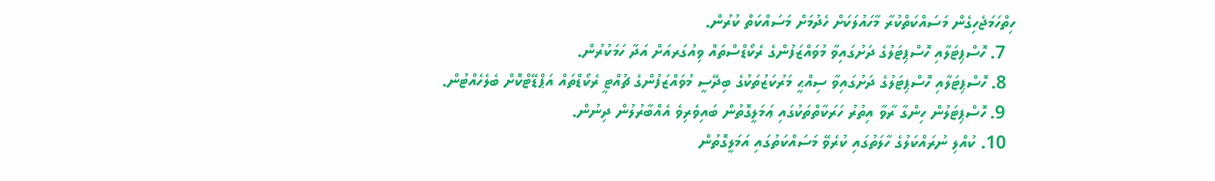ހިތްހަމަޖެހިގެން މަސައްކަތްކުރާ މާހައުލަކަށް ހެދުމަށް މަސައްކަތް ކުރުން.
  7. ހޮސްޕިޓަލާއި ހޮސްޕިޓަލުގެ ދަށުގައިވާ މުވައްޒަފުންގެ ރެކޯޑްސްތައް ވިއުގަރއަށް އަދާ ހަމަކުރުން.
  8. ހޮސްޕިޓަލާއި ހޮސްޕިޓަލުގެ ދަށުގައިވާ ސިއްޙީ މަރުކަޒުތަކުގެ ބިދޭސީ މުވައްޒަފުންގެ ޗުއްޓީ ރެކޯޑްތައް އަޕްޑޭޓްކޮށް ބެލެހެއްޓުން.
  9. ހޮސްޕިޓަލުން ހިންގާ ރާވާ އިތުރު ހަރަކާތްތަކުގައި ޢަމަލީގޮތުން ބައިވެރިވެ އެއްބާރުލުން ދިނުން.
  10. ކުއްލި ނުރައްކަލުގެ ހާލަތުގައި ކުރެވޭ މަސައްކަތުގައި އަމަލީގޮތުން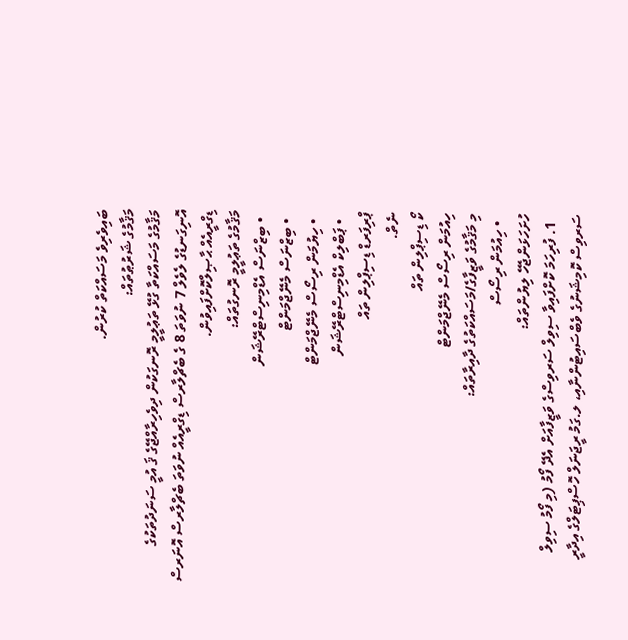ބައިވެރިވެ މަސައްކަތް ކުރުން.
މަޤާމުގެ ޝަރުޠުތައް:
މަޤާމުގެ މަސައްކަތާ ގުޅޭ ތަޢުލީމީ ރޮނގަކުން ދިވެހިރާއްޖޭގެ ޤަ އުމީ ސަނަދުތަކުގެ އޮނިގަނޑުގެ ލެވެލް 7 ނުވަތަ 8 ގެ ބެޗްލާރސް ޑިގްރީއެއް ނުވަތަ ބެޗްލާރސް އޮނަރސް ޑިގްރީއެއް ޙާޞިލްކޮށްފައިވުން.
މަޤާމުގެ ތަޢުލީމީ ރޮނގުތައް:
  • ބިޒްނަސް އެޑްމިނިސްޓްރޭޝަން
  • ބިޒްނަސް މެނޭޖްމަންޓް
  • ހިޔުމަން ރިސޯސް މެނޭޖްމަންޓް
  • ޕަބްލިކް އެޑްމިނިސްޓްރޭޝަން
ޕްރިފަރޑް ޑިސިޕްލިން ތައް
ނެތް.
ކޯ ޑިސިޕްލިން ތައް
ހިއުމަން ރިސޯސް މެނޭޖްމަންޓް
މި މަޤާމުގެ ވަޒީފާގެ/މަސައްކަތުގެ ދާއިރާތައް:
  • ހިއުމަން ރިސޯސް
ހުށަހަޅަންޖެހޭ ލިޔުންތައް:
  1. ފުރިހަމަ ކޮށްފައިވާ ސިވިލް ސަރވިސްގެ ވަޒީފާއަށް އެދޭ ފޯމު (މި ފޯމު ސިވިލް ސަރވިސް ކޮމިޝަނުގެ ވެބްސައިޓުންނާއި، ލ.ގަމު ރީޖަނަލް ހޮސްޕިޓަލްގެ އިދާރީ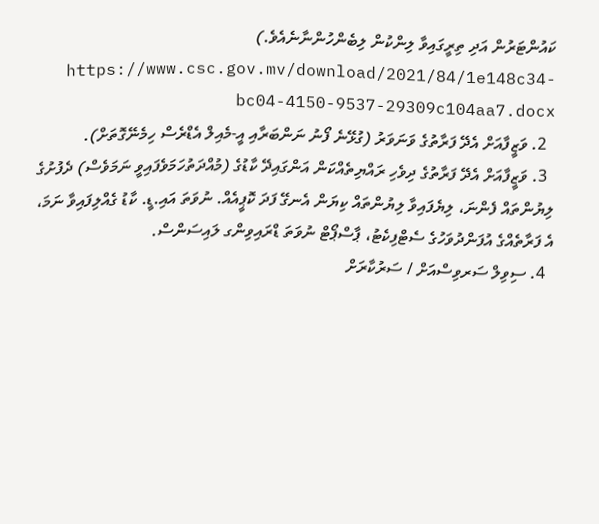ކައުންޓަރުން އަދި ތިރީގައިވާ ލިންކުން ލިބެންހުންނާނެއެވެ.)   https://www.csc.gov.mv/download/2021/84/1e148c34-bc04-4150-9537-29309c104aa7.docx
  2. ވަޒީފާއަށް އެދޭ ފަރާތުގެ ވަނަވަރު (ގުޅޭނެ ފޯނު ނަންބަރާއި އީ-މެއިލް އެޑްރެސް ހިމެނޭގޮތަށް).
  3. ވަޒީފާއަށް އެދޭ ފަރާތުގެ ދިވެހި ރައްޔިތެއްކަން އަންގައިދޭ ކާޑުގެ (މުއްދަތުހަމަވެފައިވީ ނަމަވެސް) ދެފުށުގެ ލިޔުންތައް ފެންނަ، ލިޔެފައިވާ ލިޔުންތައް ކިޔަން އެނގޭ ފަދަ ކޮޕީއެއް. ނުވަތަ އައި.ޑީ. ކާޑު ގެއްލިފައިވާ ނަމަ، އެ ފަރާތެއްގެ އުފަންދުވަހުގެ ސެޓްފިކެޓު، ޕާސްޕޯޓް ނުވަތަ ޑްރައިވިންގ ލައިސަންސް.
  4. ސިވިލް ސަރވިސްއަށް / ސަރުކާރަށް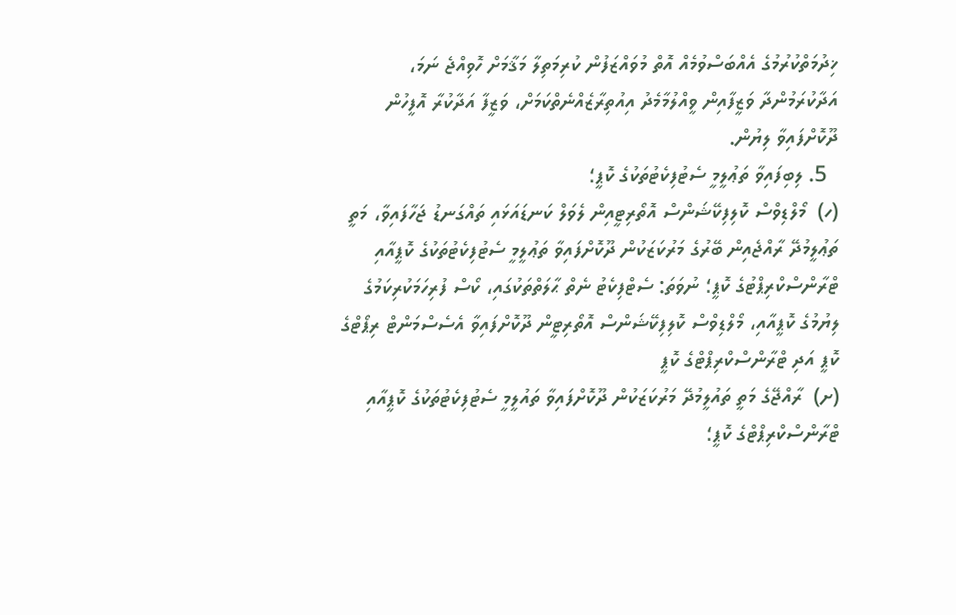ޚިދުމަތްކުރުމުގެ އެއްބަސްވުމެއް އޮތް މުވައްޒަފުން ކުރިމަތިލާ މަޤާމަށް ހޮވިއްޖެ ނަމަ، އަދާކުރަމުންދާ ވަޒީފާއިން ވީއްލުމާމެދު އިއުތިރާޒެއްނެތްކަމަށް، ވަޒީފާ އަދާކުރާ އޮފީހުން ދޫކޮށްފައިވާ ލިޔުން.
  5. ލިބިފައިވާ ތަޢުލީމީ ސެޓުފިކެޓުތަކުގެ ކޮޕީ؛
(ހ)  މޯލްޑިވްސް ކޮލިފިކޭޝަންސް އޮތޯރިޓީއިން ލެވަލް ކަނޑައަޅައި ތައްގަނޑު ޖަހާފައިވާ، މަތީ ތަޢުލީމުދޭ ރާއްޖެއިން ބޭރުގެ މަރުކަޒަކުން ދޫކޮށްފައިވާ ތަޢުލީމީ ސެޓުފިކެޓުތަކުގެ ކޮޕީއާއި ޓްރާންސްކްރިޕްޓުގެ ކޮޕީ؛ ނުވަތަ: ސެޓްފިކެޓު ނެތް ޙާލަތްތަކުގައި، ކޯސް ފުރިހަމަކުރިކަމުގެ ލިޔުމުގެ ކޮޕީއާއި، މޯލްޑިވްސް ކޮލިފިކޭޝަންސް އޮތޯރިޓީން ދޫކޮށްފައިވާ އެސެސްމަންޓް ރިޕޯޓްގެ ކޮޕީ އަދި ޓްރާންސްކްރިޕްޓްގެ ކޮޕީ
(ށ)  ރާއްޖޭގެ މަތީ ތައުލީމުދޭ މަރުކަޒަކުން ދޫކޮށްފައިވާ ތައުލީމީ ސެޓުފިކެޓުތަކުގެ ކޮޕީއާއި ޓްރާންސްކްރިޕްޓްގެ ކޮޕީ؛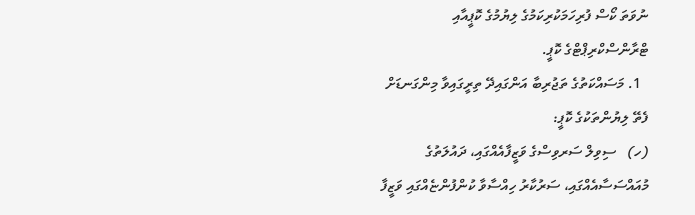ނުވަތަ ކޯސް ފުރިހަމަކުރިކަމުގެ ލިޔުމުގެ ކޮޕީއާއި ޓްރާންސްކްރިޕްޓްގެ ކޮޕީ.
  1. މަސައްކަތުގެ ތަޖުރިބާ އަންގައިދޭ ތިރީގައިވާ މިންގަނޑަށް ފެތޭ ލިޔުންތަކުގެ ކޮޕީ:
(ހ)   ސިވިލް ސަރވިސްގެ ވަޒީފާއެއްގައި، ދައުލަތުގެ މުއައްސަސާއެއްގައި، ސަރުކާރު ހިއްސާވާ ކުންފުންޏެއްގައި ވަޒީފާ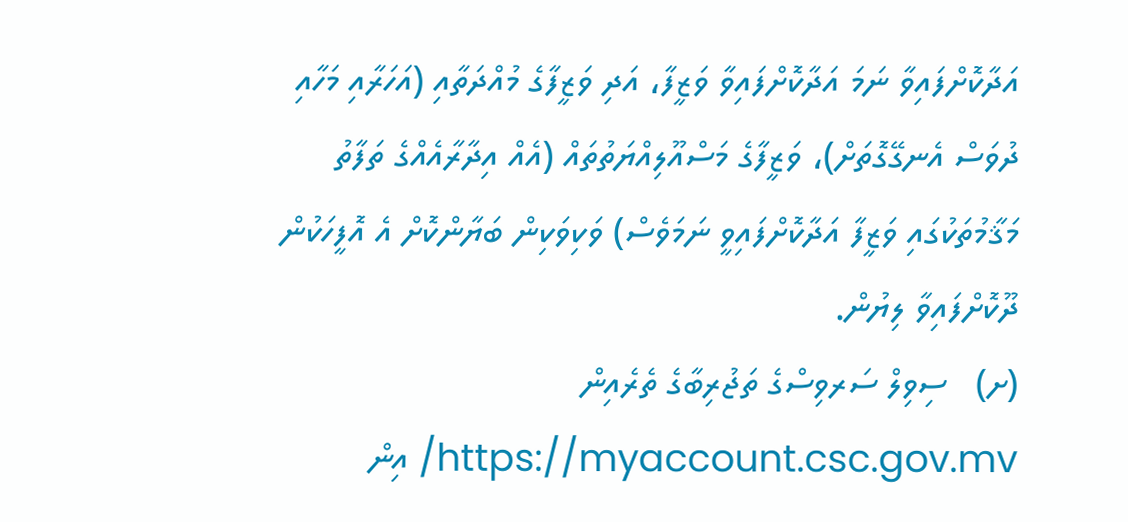އަދާކޮށްފައިވާ ނަމަ އަދާކޮށްފައިވާ ވަޒީފާ، އަދި ވަޒީފާގެ މުއްދަތާއި (އަހަރާއި މަހާއި ދުވަސް އެނގޭގޮތަށް)، ވަޒީފާގެ މަސްއޫލިއްޔަތުތައް (އެއް އިދާރާއެއްގެ ތަފާތު މަޤާމުތަކުގައި ވަޒީފާ އަދާކޮށްފައިވީ ނަމަވެސް) ވަކިވަކިން ބަޔާންކޮށް އެ އޮފީހަކުން ދޫކޮށްފައިވާ ލިޔުން.
(ށ)   ސިވިލް ސަރވިސްގެ ތަޖުރިބާގެ ތެރެއިން https://myaccount.csc.gov.mv/ އިން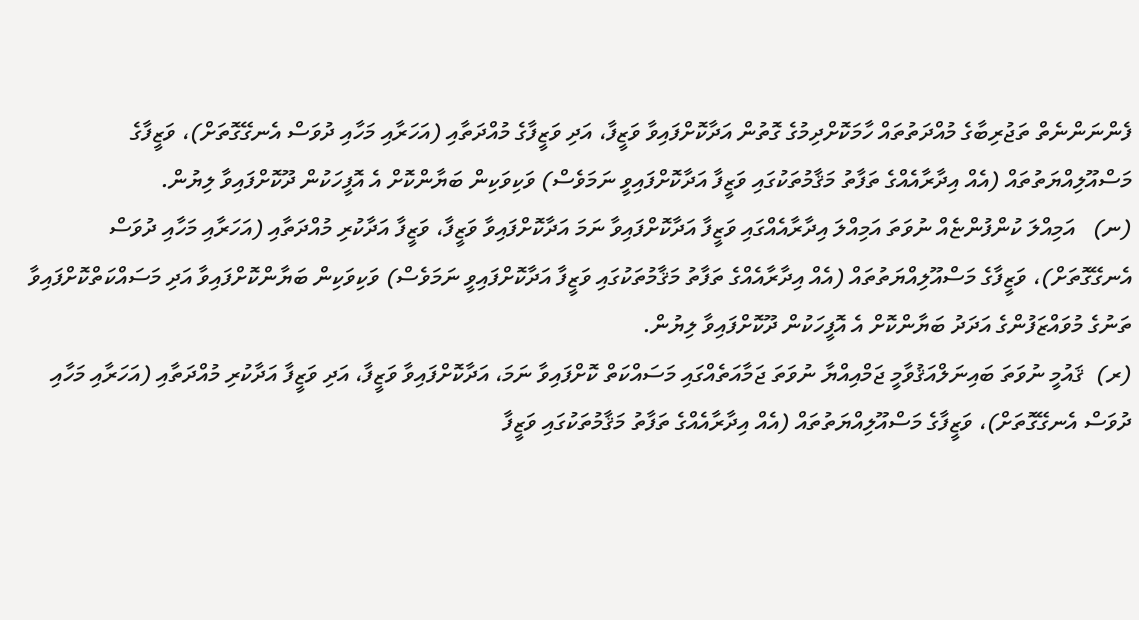ފެންނަންނެތް ތަޖުރިބާގެ މުއްދަތުތައް ހާމަކޮށްދިމުގެ ގޮތުން އަދާކޮށްފައިވާ ވަޒީފާ، އަދި ވަޒީފާގެ މުއްދަތާއި (އަހަރާއި މަހާއި ދުވަސް އެނގޭގޮތަށް)، ވަޒީފާގެ މަސްއޫލިއްޔަތުތައް (އެއް އިދާރާއެއްގެ ތަފާތު މަޤާމުތަކުގައި ވަޒީފާ އަދާކޮށްފައިވީ ނަމަވެސް) ވަކިވަކިން ބަޔާންކޮށް އެ އޮފީހަކުން ދޫކޮށްފައިވާ ލިޔުން.
(ނ)   އަމިއްލަ ކުންފުންޏެއް ނުވަތަ އަމިއްލަ އިދާރާއެއްގައި ވަޒީފާ އަދާކޮށްފައިވާ ނަމަ އަދާކޮށްފައިވާ ވަޒީފާ، ވަޒީފާ އަދާކުރި މުއްދަތާއި (އަހަރާއި މަހާއި ދުވަސް އެނގޭގޮތަށް)، ވަޒީފާގެ މަސްއޫލިއްޔަތުތައް (އެއް އިދާރާއެއްގެ ތަފާތު މަޤާމުތަކުގައި ވަޒީފާ އަދާކޮށްފައިވީ ނަމަވެސް) ވަކިވަކިން ބަޔާންކޮށްފައިވާ އަދި މަސައްކަތްކޮށްފައިވާ ތަނުގެ މުވައްޒަފުންގެ އަދަދު ބަޔާންކޮށް އެ އޮފީހަކުން ދޫކޮށްފައިވާ ލިޔުން.
(ރ)  ޤައުމީ ނުވަތަ ބައިނަލްއަޤުވާމީ ޖަމްއިއްޔާ ނުވަތަ ޖަމާއަތެއްގައި މަސައްކަތް ކޮށްފައިވާ ނަމަ، އަދާކޮށްފައިވާ ވަޒީފާ، އަދި ވަޒީފާ އަދާކުރި މުއްދަތާއި (އަހަރާއި މަހާއި ދުވަސް އެނގޭގޮތަށް)، ވަޒީފާގެ މަސްއޫލިއްޔަތުތައް (އެއް އިދާރާއެއްގެ ތަފާތު މަޤާމުތަކުގައި ވަޒީފާ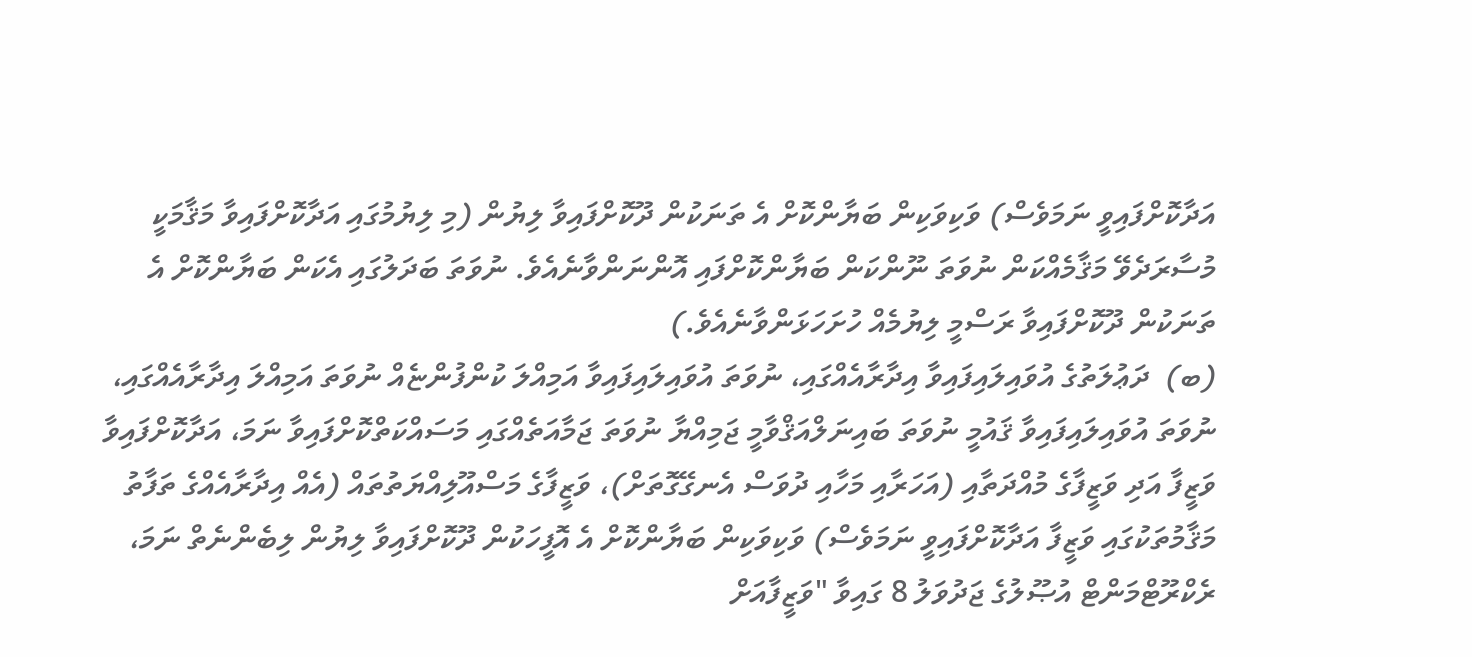އަދާކޮށްފައިވީ ނަމަވެސް) ވަކިވަކިން ބަޔާންކޮށް އެ ތަނަކުން ދޫކޮށްފައިވާ ލިޔުން (މި ލިޔުމުގައި އަދާކޮށްފައިވާ މަޤާމަކީ މުސާރަދެވޭ މަޤާމެއްކަން ނުވަތަ ނޫންކަން ބަޔާންކޮށްފައި އޮންނަންވާނެއެވެ. ނުވަތަ ބަދަލުގައި އެކަން ބަޔާންކޮށް އެ ތަނަކުން ދޫކޮށްފައިވާ ރަސްމީ ލިޔުމެއް ހުށަހަޅަންވާނެއެވެ.)
(ބ)  ދަޢުލަތުގެ އުވައިލައިފައިވާ އިދާރާއެއްގައި، ނުވަތަ އުވައިލައިފައިވާ އަމިއްލަ ކުންފުންޏެއް ނުވަތަ އަމިއްލަ އިދާރާއެއްގައި، ނުވަތަ އުވައިލައިފައިވާ ޤައުމީ ނުވަތަ ބައިނަލްއަޤްވާމީ ޖަމިއްޔާ ނުވަތަ ޖަމާއަތެއްގައި މަސައްކަތްކޮށްފައިވާ ނަމަ، އަދާކޮށްފައިވާ ވަޒީފާ އަދި ވަޒީފާގެ މުއްދަތާއި (އަހަރާއި މަހާއި ދުވަސް އެނގޭގޮތަށް)، ވަޒީފާގެ މަސްއޫލިއްޔަތުތައް (އެއް އިދާރާއެއްގެ ތަފާތު މަޤާމުތަކުގައި ވަޒީފާ އަދާކޮށްފައިވީ ނަމަވެސް) ވަކިވަކިން ބަޔާންކޮށް އެ އޮފީހަކުން ދޫކޮށްފައިވާ ލިޔުން ލިބެންނެތް ނަމަ، ރެކްރޫޓްމަންޓް އުޞޫލުގެ ޖަދުވަލު 8 ގައިވާ "ވަޒީފާއަށް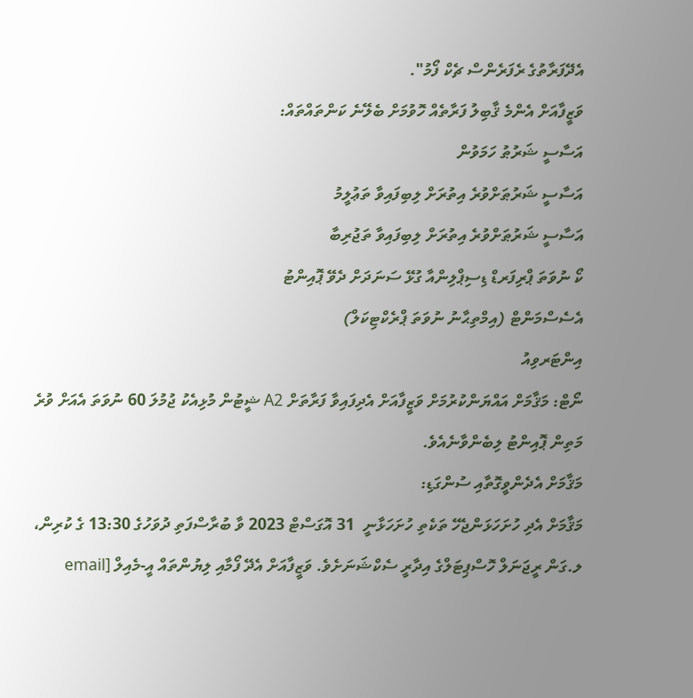އެދޭފަރާތުގެ ރެފަރެންސް ޗެކް ފޯމު".
ވަޒީފާއަށް އެންމެ ޤާބިލު ފަރާތެއް ހޮވުމަށް ބެލޭނެ ކަންތައްތައް:
އަސާސީ ޝަރުޠު ހަމަވުން
އަސާސީ ޝަރުޠަށްވުރެ އިތުރަށް ލިބިފައިވާ ތަޢުލީމު
އަސާސީ ޝަރުޠަށްވުރެ އިތުރަށް ލިބިފައިވާ ތަޖުރިބާ
ކޯ ނުވަތަ ޕްރިފަރޑް ޑިސިޕްލިންއާ ގުޅޭ ސަނަދަށް ދެވޭ ޕޮއިންޓު
އެސެސްމަންޓް (އިމްތިޙާނު ނުވަތަ ޕްރެކްޓިކަލް)
އިންޓަރވިއު
ނޯޓް: މަޤާމަށް އައްޔަންކުރުމަށް ވަޒީފާއަށް އެދިފައިވާ ފަރާތަށް A2 ޝީޓުން މުޅިއެކު ޖުމުލަ 60 ނުވަތަ އެއަށް ވުރެ މަތިން ޕޮއިންޓު ލިބެންވާނެއެވެ.
މަޤާމަށް އެދެންވީގޮތާއި ސުންގަޑި:
މަޤާމަށް އެދި ހުށަހަޅަންޖެހޭ ތަކެތި ހުށަހަޅާނީ  31 އޮގަސްޓް 2023 ވާ ބުރާސްފަތި ދުވަހުގެ 13:30 ގެ ކުރިން، ލ.ގަން ރީޖަނަލް ހޮސްޕިޓަލްގެ އިދާރީ ސެކްޝަނަށެވެ. ވަޒީފާއަށް އެދޭ ފޯމާއި ލިޔުންތައް އީ-މެއިލް [email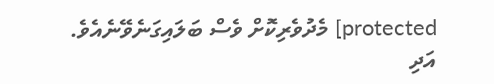protected] މެދުވެރިކޮށް ވެސް ބަލައިގަނެވޭނެއެވެ.
އަދި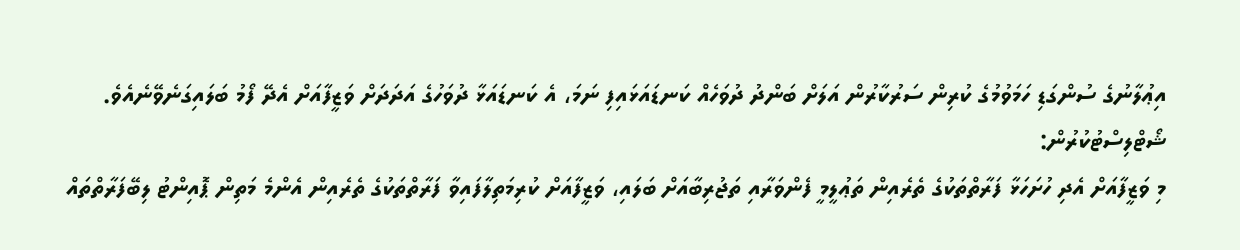އިޢުލާނުގެ ސުންގަޑި ހަމަވުމުގެ ކުރިން ސަރުކާރުން އަލަށް ބަންދު ދުވަހެއް ކަނޑައަޅައިފި ނަމަ، އެ ކަނޑައަޅާ ދުވަހުގެ އަދަދަށް ވަޒީފާއަށް އެދޭ ފޯމު ބަލައިގަނެވޭނެއެވެ.
ޝޯޓްލިސްޓުކުރުން:
މި ވަޒީފާއަށް އެދި ހުށަހަޅާ ފަރާތްތަކުގެ ތެރެއިން ތަޢުލީމީ ފެންވަރާއި ތަޖުރިބާއަށް ބަލައި، ވަޒީފާއަށް ކުރިމަތިލާފައިވާ ފަރާތްތަކުގެ ތެރެއިން އެންމެ މަތިން ޕޮއިންޓު ލިބޭފަރާތްތައް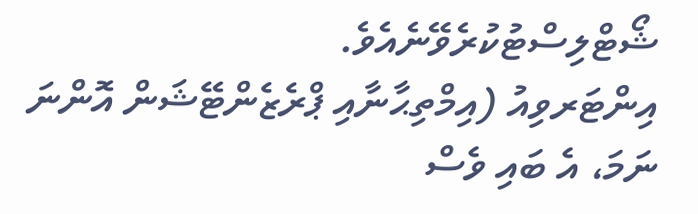ޝޯޓްލިސްޓުކުރެވޭނެއެވެ.
އިންޓަރވިއު (އިމްތިޙާނާއި ޕްރެޒެންޓޭޝަން އޮންނަ ނަމަ، އެ ބައި ވެސް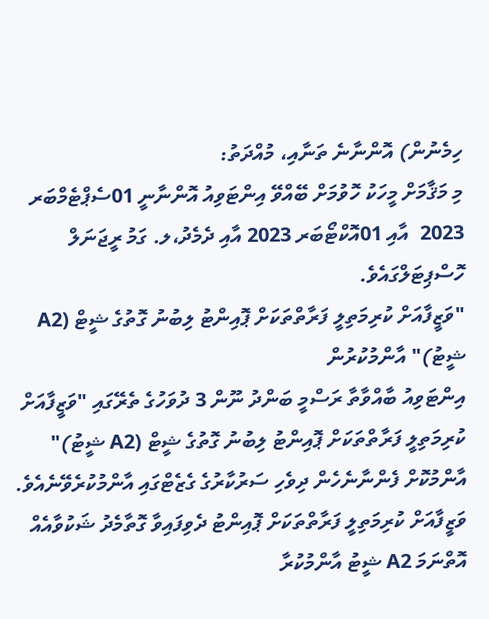ހިމެނުން) އޮންނާނެ ތަނާއި، މުއްދަތު:
މި މަޤާމަށް މީހަކު ހޮވުމަށް ބޭއްވޭ އިންޓަވިއު އޮންނާނީ 01ސެޕްޓެމްބަރ 2023  އާއި 01އޮކްޓޯބަރ 2023 އާއި ދެމެދު،ލ. ގަމު ރީޖަނަލް ހޮސްޕިޓަލްގައެވެ.
"ވަޒީފާއަށް ކުރިމަތިލީ ފަރާތްތަކަށް ޕޮއިންޓު ލިބުނު ގޮތުގެ ޝީޓް (A2 ޝީޓު)" އާންމުކުރުން
އިންޓަވިއު ބާއްވާތާ ރަސްމީ ބަންދު ނޫން 3 ދުވަހުގެ ތެރޭގައި "ވަޒީފާއަށް ކުރިމަތިލީ ފަރާތްތަކަށް ޕޮއިންޓު ލިބުނު ގޮތުގެ ޝީޓް (A2 ޝީޓު)" އާންމުކޮށް ފެންނާނެހެން ދިވެހި ސަރުކާރުގެ ގެޒެޓްގައި އާންމުކުރެވޭނެއެވެ. ވަޒީފާއަށް ކުރިމަތިލީ ފަރާތްތަކަށް ޕޮއިންޓު ދެވިފައިވާ ގޮތާމެދު ޝަކުވާއެއް އޮތްނަމަ A2 ޝީޓު އާންމުކުރާ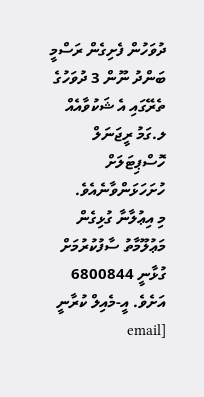ދުވަހުން ފެށިގެން ރަސްމީ ބަންދު ނޫން 3 ދުވަހުގެ ތެރޭގައި އެ ޝަކުވާއެއް ލ.ގަމު ރީޖަނަލް ހޮސްޕިޓަލަށް ހުށަހަޅަންވާނެއެވެ.
މި އިޢުލާނާ ގުޅިގެން މަޢުލޫމާތު ސާފުކުރުމަށް ގުޅާނީ 6800844 އަށެވެ. އީ-މެއިލް ކުރާނީ [email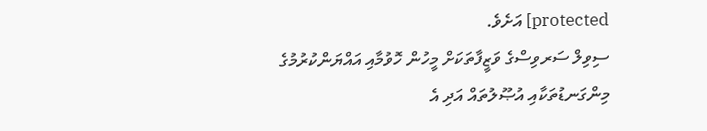protected] އަށެވެ.
ސިވިލް ސަރވިސްގެ ވަޒީފާތަކަށް މީހުން ހޮވުމާއި އައްޔަންކުރުމުގެ މިންގަނޑުތަކާއި އުޞޫލުތައް އަދި އެ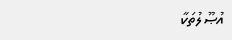އުޞޫލުތަކާ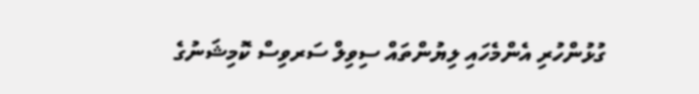ގުޅުންހުރި އެންމެހައި ލިޔުންތައް ސިވިލް ސަރވިސް ކޮމިޝަނުގެ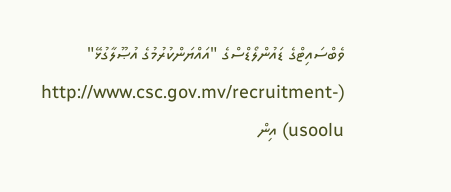ވެބްސައިޓްގެ ޑައުންލޯޑްސްގެ "އައްޔަންކުރުމުގެ އުޞޫލާގުޅޭ" (http://www.csc.gov.mv/recruitment-usoolu) އިން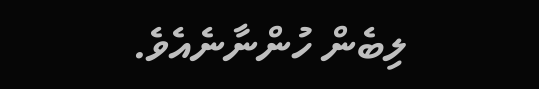ލިބެން ހުންނާނެއެވެ.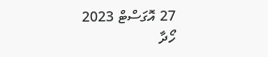27 އޮގަސްޓް 2023
ހޯދާ